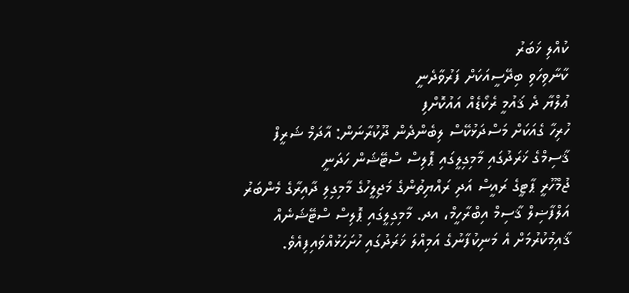ކުއްލި ޚަބަރު
ކާނާވިހަވި ބިދޭސީއަކަށް ފަރުވާދެނީ
ޢުލްޔާ ދެ ޤައުމީ ރެކޯޑެއް އައުކޮށްފި
ހުރިހާ ގެއަކަށް މަސްދަޅުކޭސް ލިބެންދެން ދޫކުރާނަން: އާދަމް ޝަރީފް
ޤާސިމްގެ ޚަރަދުގައި މާމިގިލީގައި ޕޮލިސް ސްޓޭޝަން ހަދަނީ
ޖުމްހޫރީ ޕާޓީގެ ރައީސް އަދި ރައްޔިތުންގެ މަޖިލީހުގެ މާމިގިލި ދާއިރާގެ މެންބަރު އަލްފާޟިލް ޤާސިމް އިބްރާހީމް، އދ. މާމިގިލީގައި ޕޮލިސް ސްޓޭޝަނެއް ޤާއިމުކުރުމަށް އެ މަނިކުފާނުގެ އަމިއްލަ ޚަރަދުގައި ހުށަހަޅުއްވައިފިއެވެ.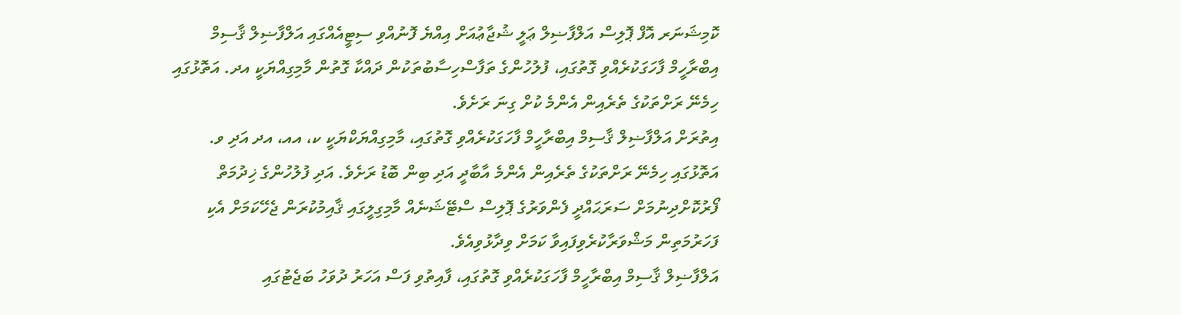ކޮމިޝަނަރ އޮފް ޕޮލިސް އަލްފާޟިލް ޢަލީ ޝުޖާޢުއަށް އިއްޔެ ފޮނުއްވި ސިޓީއެއްގައި އަލްފާޟިލް ޤާސިމް އިބްރާހީމް ފާހަގަކުރެއްވި ގޮތުގައި، ފުލުހުންގެ ތަފާސްހިސާބުތަކުން ދައްކާ ގޮތުން މާމިގިއްޔަކީ އދ. އަތޮޅުގައި ހިމެނޭ ރަށްތަކުގެ ތެރެއިން އެންމެ ކުށް ގިނަ ރަށެވެ.
އިތުރަށް އަލްފާޟިލް ޤާސިމް އިބްރާހީމް ފާހަގަކުރެއްވި ގޮތުގައި، މާމިގިއްޔަކްޔަކީ ކ، އއ، އދ އަދި ވ. އަތޮޅުގައި ހިމެނޭ ރަށްތަކުގެ ތެރެއިން އެންމެ އާބާދީ އަދި ބިން ބޮޑު ރަށެވެ. އަދި ފުލުހުންގެ ޚިދުމަތް ފޯރުކޮށްދިނުމަށް ސަރަޙައްދީ ފެންވަރުގެ ޕޮލިސް ސްޓޭޝަނެއް މާމިގިލީގައި ޤާއިމުކުރަން ޖެހޭކަމަށް އެކި ފަހަރުމަތިން މަޝްވަރާކުރެވިފައިވާ ކަމަށް ވިދާޅުވިއެވެ.
އަލްފާޟިލް ޤާސިމް އިބްރާހީމް ފާހަގަކުރެއްވި ގޮތުގައި، ފާއިތުވި ފަސް އަހަރު ދުވަހު ބަޖެޓުގައި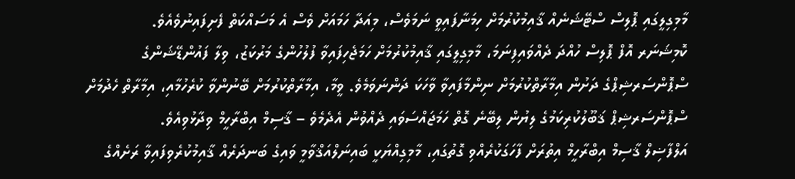މާމިގިލީގައި ޕޮލިސް ސްޓޭޝަނެއް ޤާއިމުކުރުމަށް ހިމަނާފައިވީ ނަމަވެސް، މިއަދާ ހަމައަށް ވެސް އެ މަސައްކަތް ފެށިފައިނުވެއެވެ.
ކޮމިޝަނަރ އޮފް ޕޮލިސް ހުއްދަ ދެއްވައިފިނަމަ، މާމިގިލީގައި ޤާއިމުކުރުމަށް ހަމަޖެހިފައިވާ ފުލުހުންގެ މަރުކަޒު، ވިލާ ފައުންޑޭޝަންގެ ސްޕޮންސަރޝިޕްގެ ދަށުން އިމާރާތްކުރުމަށް ނިންމާފައިވާ ވާހަކަ ދަންނަވަމެވެ. ވީމާ، އިމާރާތްކުރުމަށް ބޭނުންވާ ކުރެހުމާއި، އިމާރާތް ހެދުމަށް ސްޕޮންސަރޝިޕް ޤަބޫލުކުރިކަމުގެ ލިޔުން ލިބޭނެ ގޮތް ހަމަޖައްސަވައި ދެއްވުން އެދެމެވެ – ޤާސިމް އިބްރާހީމް ވިދާޅުވިއެވެ.
އަލްފާޟިލް ޤާސިމް އިބްރާހީމް އިތުރަށް ފާހަގަކުރެއްވި ގޮތުގައި، މާމިގިއްޔަކީ ބައިނަލްއަޤްވާމީ ވައިގެ ބަނދަރެއް ޤާއިމުކުރެވިފައިވާ ރަށެއްގެ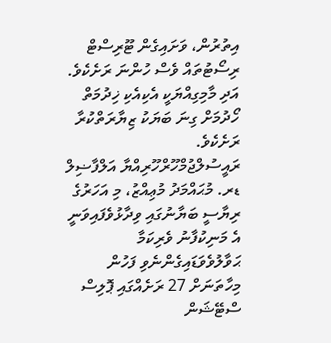އިތުރުން، ވަށައިގެން ޓޫރިސްޓް ރިސޯޓުތައް ވެސް ހުންނަ ރަށެކެވެ. އަދި މާމިގިއްޔަކީ އެކިއެކި ޚިދުމަތް ހޯދުމަށް ގިނަ ބަޔަކު ޒިޔާރަތްކުރާ ރަށެކެވެ.
ރައީސުލްޖުމްހޫރްހޫރިއްޔާ އަލްފާޟިލް ޑރ. މުޙައްމަދު މުޢިއްޒު، މި އަހަރުގެ ރިޔާސީ ބަޔާނުގައި ވިދާޅުވެފައިވަނީ އެ މަނިކުފާނު ވެރިކަމާ ޙަވާލުވެވަޑައިގެންނެވި ފަހުން މިހާތަނަށް 27 ރަށެއްގައި ޕޮލިސް ސްޓޭޝަން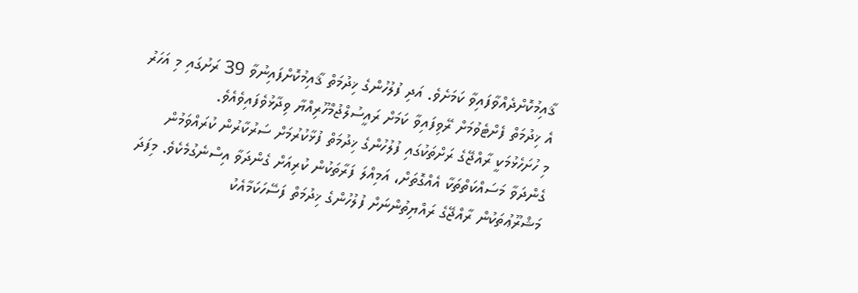ޤާއިމުކޮށްދެއްވާފައިވާ ކަމަށެވެ. އަދި ފުލުހުންގެ ޚިދުމަތް ޤާއިމުކޮށްފައިނުވާ 39 ރަށުގައި މި އަހަރު އެ ޚިދުމަތް ފެށްޓެވުމަށް ރޭވިފައިވާ ކަމަށް ރައީސުލްޖުމްހޫރިއްޔާ ވިދާޅުވެފައިވެއެވެ.
މި ހުށަހެޅުމަކީ ރާއްޖޭގެ ރަށްތަކުގައި ފުލުހުންގެ ޚިދުމަތް ފުޅާކުރުމަށް ސަރުކާރުން ކުރައްވަމުން ގެންދަވާ މަސައްކަތްތަކާ އެއްގޮތަށް، އަމިއްލަ ފަރާތަކުން ކުރިއަށް ގެންދަވާ އިސްނެގުމެކެވެ. މިފަދަ މަޝްރޫޢުތަކުން ރާއްޖޭގެ ރައްޔިތުންނަށް ފުލުހުންގެ ޚިދުމަތް ފަސޭހަކަމާއެކު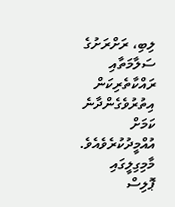ލިބި، ރަށްރަށުގެ ސަލާމަތާއި ރައްކާތެރިކަން އިތުރުވެގެންދާނެ ކަމަށް އުއްމީދުކުރެވެއެވެ.
މާމިގިލީގައި ޕޮލިސް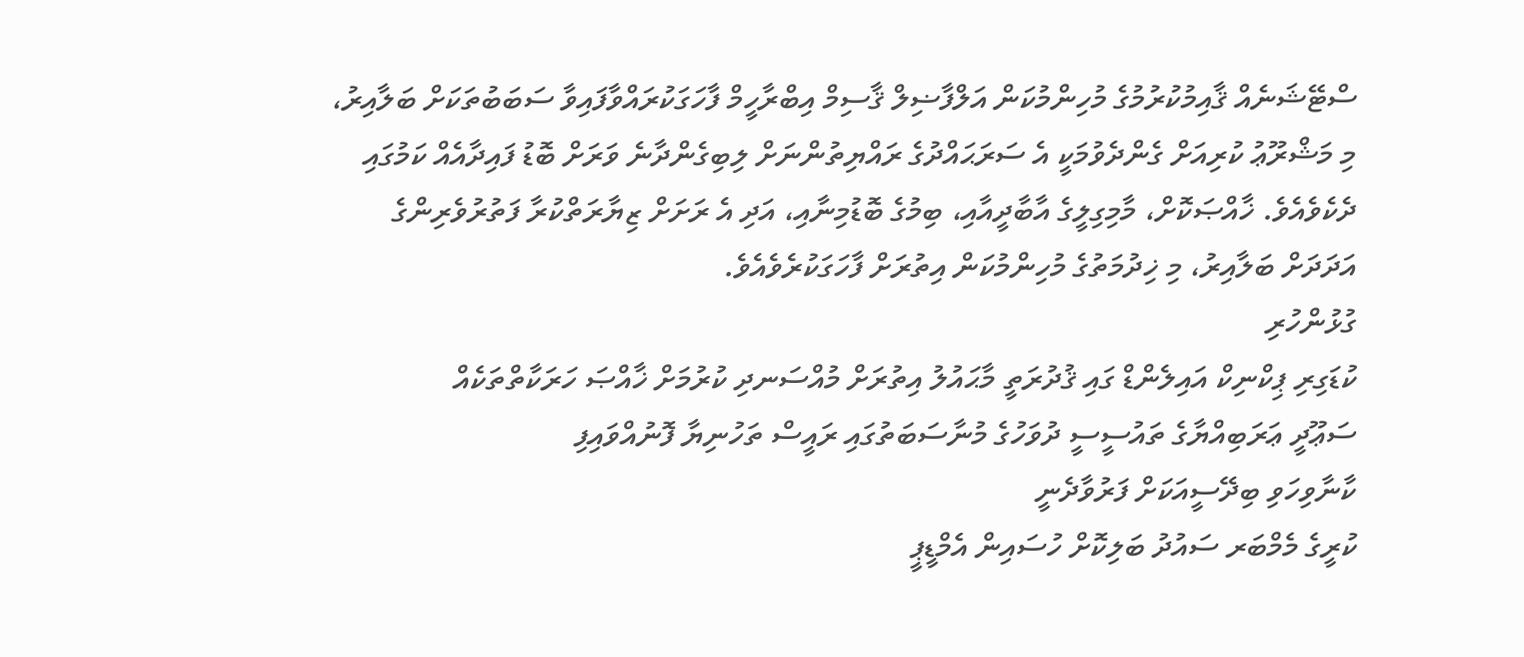ސްޓޭޝަނެއް ޤާއިމުކުރުމުގެ މުހިންމުކަން އަލްފާޟިލް ޤާސިމް އިބްރާހީމް ފާހަގަކުރައްވާފައިވާ ސަބަބުތަކަށް ބަލާއިރު، މި މަޝްރޫޢު ކުރިއަށް ގެންދެވުމަކީ އެ ސަރަޙައްދުގެ ރައްޔިތުންނަށް ލިބިގެންދާނެ ވަރަށް ބޮޑު ފައިދާއެއް ކަމުގައި ދެކެވެއެވެ. ޚާއްޞަކޮށް، މާމިގިލީގެ އާބާދީއާއި، ބިމުގެ ބޮޑުމިނާއި، އަދި އެ ރަށަށް ޒިޔާރަތްކުރާ ފަތުރުވެރިންގެ އަދަދަށް ބަލާއިރު، މި ޚިދުމަތުގެ މުހިންމުކަން އިތުރަށް ފާހަގަކުރެވެއެވެ.
ގުޅުންހުރި
ކުޑަގިރި ޕިކްނިކް އައިލެންޑް ގައި ޤުދުރަތީ މާޙައުލު އިތުރަށް މުއްސަނދި ކުރުމަށް ޚާއްޞަ ހަރަކާތްތަކެއް
ސަޢޫދީ ޢަރަބިއްޔާގެ ތައުސީސީ ދުވަހުގެ މުނާސަބަތުގައި ރައީސް ތަހުނިޔާ ފޮނުއްވައިފި
ކާނާވިހަވި ބިދޭސީއަކަށް ފަރުވާދެނީ
ކުރީގެ މެމްބަރ ސައުދު ބަލިކޮށް ހުސައިން އެމްޑީޕީ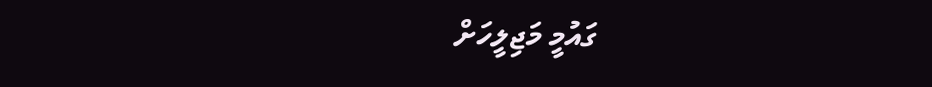ގައުމީ މަޖިލީހަށް